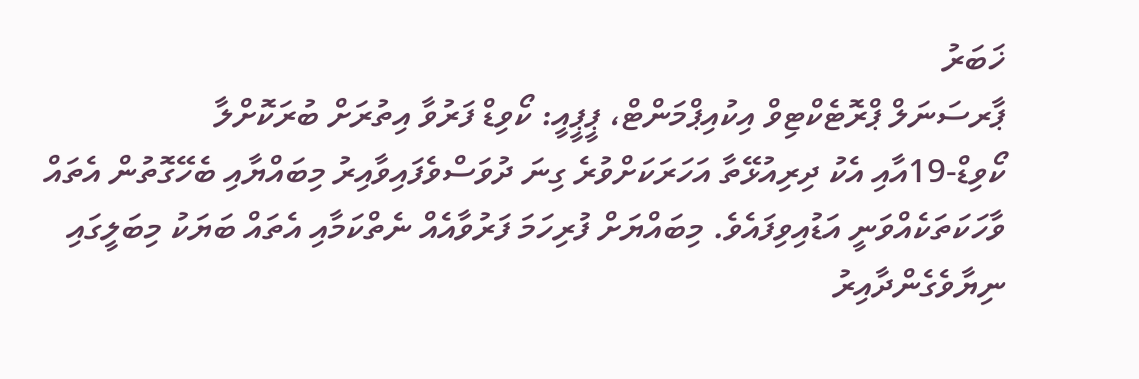ޚަބަރު
ޕާރސަނަލް ޕްރޮޓެކްޓިވް އިކުއިޕްމަންޓް، ޕީޕީއީ: ކޯވިޑް ފަރުވާ އިތުރަށް ބުރަކޮށްލާ
ކޯވިޑް-19އާއި އެކު ދިރިއުޅޭތާ އަހަރަކަށްވުރެ ގިނަ ދުވަސްވެފައިވާއިރު މިބައްޔާއި ބެހޭގޮތުން އެތައް ވާހަކަތަކެއްވަނީ އަޑުއިވިފައެވެ. މިބައްޔަށް ފުރިހަމަ ފަރުވާއެއް ނެތްކަމާއި އެތައް ބަޔަކު މިބަލީގައި ނިޔާވެގެންދާއިރު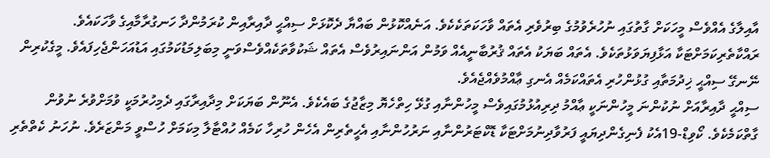އާއިލާގެ އެއްވެސް މީހަކަށް ގާތުގައި ނުހުރެވުމުގެ ބިރުވެރި އެތައް ވާހަކަތަކެކެވެ. އަނެއްކޮޅުން ބައްޔާ ދެކޮޅަށް ސިއްޙީ ދާއިރާއިން ކުރަމުންދާ ހަނގުރާމާއިގެ ވާހަކައެވެ. ރައްކާތެރިކަމަށްޓަކާ އަޅާފިޔަވަޅުތަކެވެ. އެތައް ބަޔަކު އެތައް ޤުރުބާނީއެއް ވަމުން އަންނައިރުވެސް އެތައް ޝަކުވާތަކެއްވެސްވަނީ މިބަލިމަޑުކަމުގައި އަޑުއަހަންޖެހިފައެވެ. މީގެކުރިން ނޭނގޭ ސިއްޙީ ޚިދުމަތާއި ގުޅުންހުރި އެތައްކަމެއް އެނގި ޢާއްމުވެއްޖެއެވެ.
ސިއްޙީ ދާއިރާއަށް ނުކުންނަ މީހުންނަކީ ޢާއްމު ދިރިއުޅުމުގައިވެސް މީހުންނާއި ގުޅޭ ހިތްހެޔޮ މިޒާޖުގެ ބައެކެވެ. އެނޫން ބަޔަކަށް މިދާއިރާގައި ދެމިހުރުމަކީ ވުމަށްވުރެ ނުވުން ގާތްކަމެކެވެ. ކޯވިޑް-19އެކު ފެނިގެންދިޔައީ ފަރުވާދިނުމަށްޓަކާ ޑޮކްޓަރުންނާއި ނަރުހުންނާއި އެހީތެރިން އެހެން ހުރިހާ ކަމެއް ހުއްޓާލާ މިކަމަށް ހުސްވީ މަންޒަރެވެ. ނުހަނު ކެތްތެރި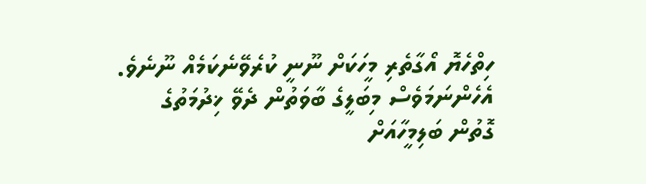ހިތްހެޔޮ އޯގާތެރި މީހަކަށް ނޫނީ ކުރެވޭނެކަމެއް ނޫނެވެ. އެހެންނަމަވެސް މިބަލީގެ ބާވަތުން ދެވޭ ޚިދުމަތުގެ ގޮތުން ބަލިމީހާއަށް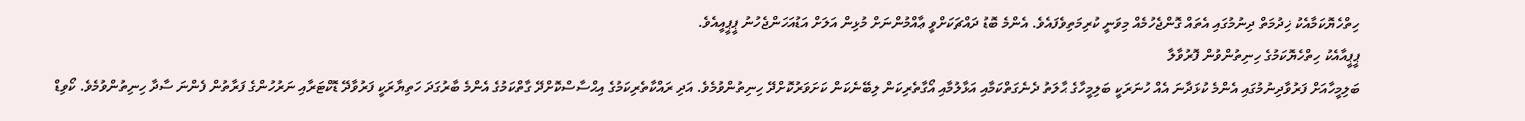ހިތްހެޔޮކަމާއެކު ޚިދުމަތް ދިނުމުގައި އެތައް ގޮންޖެހުމެއް މިވަނީ ކުރިމަތިވެފައެވެ. އެންމެ ބޮޑު ދައްޗަކަށްވީ ޢާއްމުންނަށް މުޅިން އަލަށް އަޑުއަހަންޖެހުނު ޕީޕީއީއެވެ.
ޕީޕީއާއެކު ހިތްހެޔޮކަމުގެ ހިނިތުންވުން ފޮރުވާލާ
ބަލިމީހާއަށް ފަރުވާދިނުމުގައި އެންމެ ކުޅަދާނަ އެއް ހުނަރަކީ ބަލިމީހާގެ ޙާލަތު ދެނެގަތްކަމާއި އަޅާލުމާއި އޯގާތެރިކަން ލިބޭނެކަން ކަށަވަރުކޮށްދޭ ހިނިތުންވުމެވެ. އަދި ރައްކާތެރިކަމުގެ އިޙްސާސްކޮށްދޭ ގާތްކަމުގެ އެންމެ ބާރުގަދަ ހަތިޔާރަކީ ފަރުވާދޭ ޑޮކްޓަރާއި ނަރުހުންގެ ފަރާތުން ފެންނަ ސާދާ ހިނިތުންވުމެވެ. ކޯވިޑް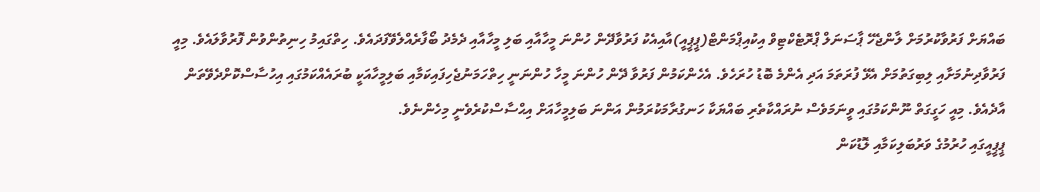ބައްޔަށް ފަރުވާކުރުމަށް ލާންޖެހޭ ޕާސަނަލް ޕްރޮޓެކްޓިވް އިކުއިޕްމަންޓް(ޕީޕީއީ)އާއިއެކު ފަރުވާދޭން ހުންނަ މީހާއާއި ބަލި މީހާއާއި ދެމެދު ބޯފާރެއްލެވޭފަދައެވެ. ހިތްގައިމު ހިނިތުންވުން ފޮރުވާލައެވެ. މިއީ ފަރުވާދިނުމަށާއި ލިބިގަތުމަށް އެޅޭ ފުރަތަމަ އަދި އެންމެ ބޮޑު ހުރަހެވެ. އެހެންކަމުން ފަރުވާ ދޭން ހުންނަ މީހާ ހުންނަނީ ހިތްހަމަނުޖެހިފައިކަމާއި ބަލިމީހާއަކީ ބުރައެއްކަމުގައި އިހުސާސްކޮށްދެވޭތަން އާދެއެވެ. މިއީ ހަގީގަތް ނޫންކަމުގައި ވީނަމަވެސް ނުރައްކާތެރި ބައްޔަކާ ހަނގުރާމަކުރަމުން އަންނަ ބަލިމީހާއަށް އިޙްސާސްކުރެވެނީ މިހެންނެވެ.
ޕީޕީއީގައި ހުރުމުގެ ވަރުބަލިކަމާއި ލޮޑުކަން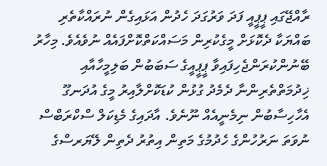ރާއްޖޭގައި ޕީޕީއީ ފަދަ ވަރުގަދަ ހެދުން އަޅައިގެން ނުރައްކާތެރި ބައްޔަކާ ދެކޮޅަށް މީގެކުރިން މަސައްކަތްކޮށްފައެއް ނުވެއެވެ. މިހާރު ބޭނުންކުރަންޖެހިފައިވާ ޕީޕީއީގެ ސަބަބުން ބަލިމީހާއާއި ޚިދުމަތްތެރިންނާ ދެމެދު ގުޅުން ކުޑަކޮށްލާއިރު މީގެ އުދަނގޫ އެހާހިސާބުން ނިމެނީއެއް ނޫނެވެ. އާދައިގެ މެޑިކަލް ސްކްރަބްސް ނުވަތަ ނަރުހުންގެ ހެދުމުގެ މަތިން އިތުރު ދެތިން ލޭޔަރސްގެ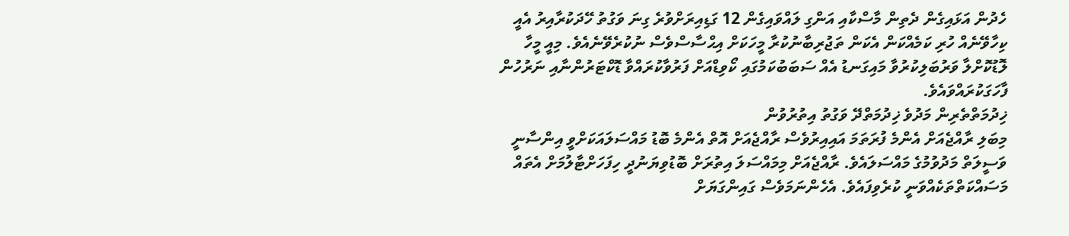ހެދުން އަޅައިގެން ދެތިން މާސްކާއި އަންގި ލައްވައިގެން 12 ގަޑިއިރަށްވުރެ ގިނަ ވަގުތު ހޭދަކުރާއިރު އެއީ ކިހާވޭނެއް ހުރި ކަމެއްކަން އެކަން ތަޖުރިބާނުކުރާ މީހަކަށް އިޙްސާސްވެސް ނުކުރެވޭނެއެވެ. މިއީ މީހާ ލޮޑުކޮށްލާ ވަރުބަލިކުރުވާ މައިގަނޑު އެއް ސަބަބުކަމުގައި ކޯވިޑްއަށް ފަރުވާކުރައްވާ ޑޮކްޓަރުންނާއި ނަރުހުން ފާހަގަކުރައްވައެވެ.
ޚިދުމަތްތެރިން މަދުވެ ޚިދުމަތްދޭ ވަގުތު އިތުރުވުން
މިބަލި ރާއްޖެއަށް އެންމެ ފުރަތަމަ އައިއިރުވެސް ރާއްޖެއަށް އޮތް އެންމެ ބޮޑު މައްސަލައަކަށްވީ އިންސާނީ ވަސީލަތް މަދުވުމުގެ މައްސަލައެވެ. ރާއްޖެއަށް މިމައްސަލަ އިތުރަށް ބޮޑުވިޔަނުދީ ހިފަހަށްޓާލުމަށް އެތައް މަސައްކަތްތަކެއްވަނީ ކުރެވިފައެވެ. އެހެންނަމަވެސް ގައިންގަޔަށް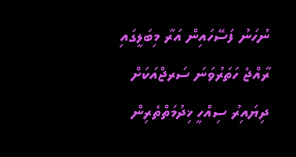ނުހަނު ފަސޭހައިން އަރާ މިބަލީގައި ރާއްޖެ ހަތަރުވަނަ ސަރޖްއަކަށް ދިޔައިރު ސިއްހީ ޚިދުމަތްތެރިން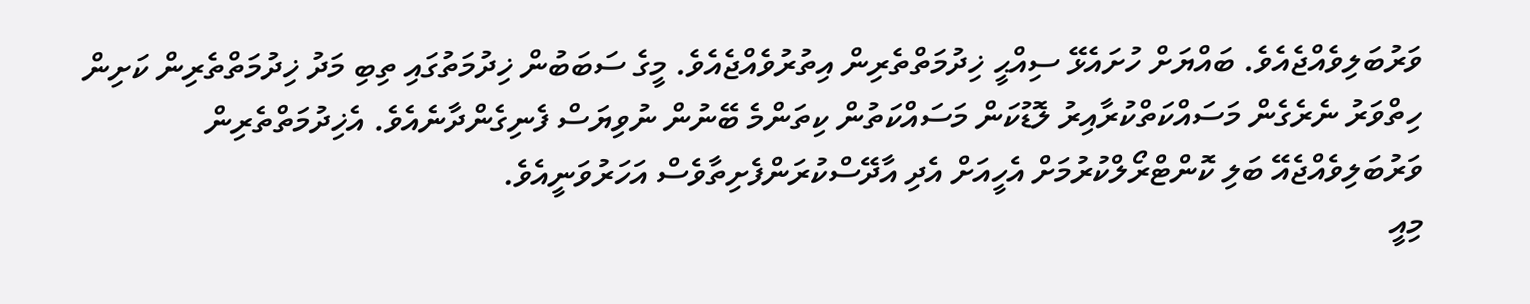ވަރުބަލިވެއްޖެއެވެ. ބައްޔަށް ހުށައެޅޭ ސިއްޙީ ޚިދުމަތްތެރިން އިތުރުވެއްޖެއެވެ. މީގެ ސަބަބުން ޚިދުމަތުގައި ތިބި މަދު ޚިދުމަތްތެރިން ކަށިން ހިތްވަރު ނެރެގެން މަސައްކަތްކުރާއިރު ލޮޑުކަން މަސައްކަތުން ކިތަންމެ ބޭނުން ނުވިޔަސް ފެނިގެންދާނެއެވެ. އެޚިދުމަތްތެރިން ވަރުބަލިވެއްޖެއޭ ބަލި ކޮންޓްރޯލްކުރުމަށް އެހީއަށް އެދި އާދޭސްކުރަންފެށިތާވެސް އަހަރުވަނީއެވެ.
މިއީ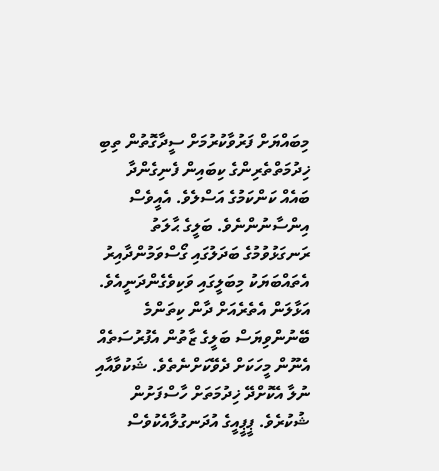މިބައްޔަށް ފަރުވާކުރުމަށް ސީދާގޮތުން ތިބި ޚިދުމަތްތެރިންގެ ކިބައިން ފެނިގެންދާ ބައެއް ކަންކަމުގެ އަސްލެވެ. އެއީވެސް އިންސާނުންނެވެ. ބަލީގެ ޙާލަތު ރަނގަޅުވުމުގެ ބަދަލުގައި ގޯސްވަމުންދާއިރު އެތައްބަޔަކު މިބަލީގައި ވަކިވެގެންދަނީއެވެ. އަޅާލަން އެތެރެއަށް ދާން ކިތަންމެ ބޭނުންވިޔަސް ބަލީގެ ޒާތުން އެފުރުސަތެއް އެނޫން މީހަކަށް ދެވޭކަށްނެތެވެ. ޝަކުވާއާއި ނުލާ އެކޮށްދޭ ޚިދުމަތަށް ހާސްފަށުން ޝުކުރެވެ. ޕީޕީއީގެ އުދަނގުލާއެކުވެސް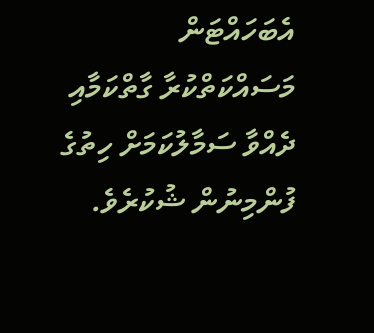އެބަހައްޓަން މަސައްކަތްކުރާ ގާތްކަމާއި ދެއްވާ ސަމާލުކަމަށް ހިތުގެ ފުންމިނުން ޝުކުރެވެ.